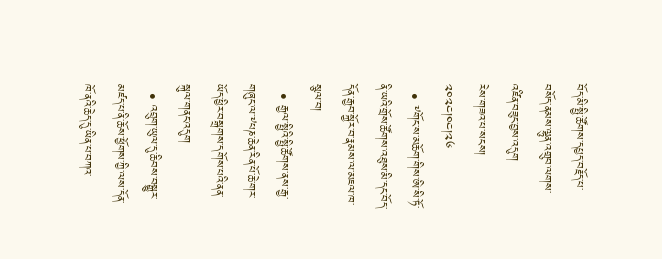བོད་མི་སྤྱི་ཚོགས་དཔྱད་བརྗོད་པ་བསོད་ནམས་ལྷུན་འགྲུབ་ལགས་འཛིན་བཟུང་བྱས་འདུག
རེས་གཟའ་པ་སངས། ༢༠༢༤།༠༤།༢༦
  • ༸གོང་ས་མཆོག་གིས་ཨི་སི་ཏོ་ནི་ཡའི་གྲོས་ཚོགས་འཐུས་མི་དང་བོད་དོན་རྒྱབ་སྐྱོར་བ་རྣམས་ལ་མཇལ་ཁ་སྩལ་བ།
  • རྒྱལ་སྤྱིའི་སྤྱི་ཚོགས་ནས་རྒྱ་གཞུང་ལ་༸པཎ་ཆེན་རིན་པོ་ཆེ་གར་ཡོད་ཕྱིར་བསྒྲགས་དགོས་པའི་ནན་སྐུལ་གནང་འདུག
  • འབྲུག་ཡུལ་དུ་ཆིབས་བསྒྱུར་མཛད་པ་ནི་ཆོས་ཕྱོགས་ཀྱི་ལས་དོན་ཁོ་ནའི་ཆེད་དུ་ཡིན་པ་བཀའ་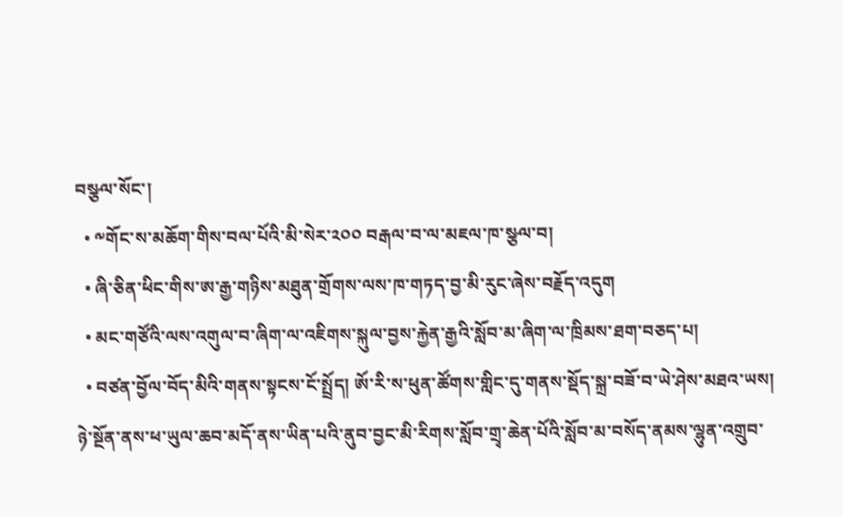བསྩལ་སོང་།
  • ༸གོང་ས་མཆོག་གིས་བལ་པོའི་མི་སེར་༢༠༠ བརྒལ་བ་ལ་མཇལ་ཁ་སྩལ་བ།
  • ཞི་ཅིན་ཕིང་གིས་ཨ་རྒྱ་གཉིས་མཐུན་གྲོགས་ལས་ཁ་གཏད་བྱ་མི་རུང་ཞེས་བརྗོད་འདུག
  • མང་གཙོའི་ལས་འགུལ་བ་ཞིག་ལ་འཇིགས་སྐུལ་བྱས་རྐྱེན་རྒྱའི་སློབ་མ་ཞིག་ལ་ཁྲིམས་ཐག་བཅད་པ།
  • བཙན་བྱོལ་བོད་མིའི་གནས་སྟངས་ངོ་སྤྲོད། ཨོ་རི་ས་ཕུན་ཚོགས་གླིང་དུ་གནས་སྡོད་སྐྲ་བཟོ་བ་ཡེ་ཤེས་མཐའ་ཡས།
ཉེ་སྔོན་ནས་ཕ་ཡུལ་ཆབ་མདོ་ནས་ཡིན་པའི་ནུབ་བྱང་མི་རིགས་སློབ་གྲྭ་ཆེན་པོའི་སློབ་མ་བསོད་ནམས་ལྷུན་འགྲུབ་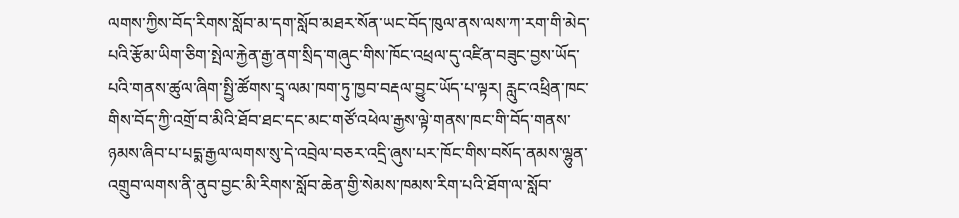ལགས་ཀྱིས་བོད་རིགས་སློབ་མ་དག་སློབ་མཐར་སོན་ཡང་བོད་ཁུལ་ནས་ལས་ཀ་རག་གི་མེད་པའི་རྩོམ་ཡིག་ཅིག་སྤེལ་རྐྱེན་རྒྱ་ནག་སྲིད་གཞུང་གིས་ཁོང་འཕྲལ་དུ་འཛིན་བཟུང་བྱས་ཡོད་པའི་གནས་ཚུལ་ཞིག་སྤྱི་ཚོགས་དྲྭ་ལམ་ཁག་ཏུ་ཁྱབ་བརྡལ་བྱུང་ཡོད་པ་ལྟར། རླུང་འཕྲིན་ཁང་གིས་བོད་ཀྱི་འགྲོ་བ་མིའི་ཐོབ་ཐང་དང་མང་གཙོ་འཕེལ་རྒྱས་ལྟེ་གནས་ཁང་གི་བོད་གནས་ཉམས་ཞིབ་པ་པདྨ་རྒྱལ་ལགས་སུ་དེ་འབྲེལ་བཅར་འདྲི་ཞུས་པར་ཁོང་གིས་བསོད་ནམས་ལྷུན་འགྲུབ་ལགས་ནི་ནུབ་བྱང་མི་རིགས་སློབ་ཆེན་གྱི་སེམས་ཁམས་རིག་པའི་ཐོག་ལ་སློབ་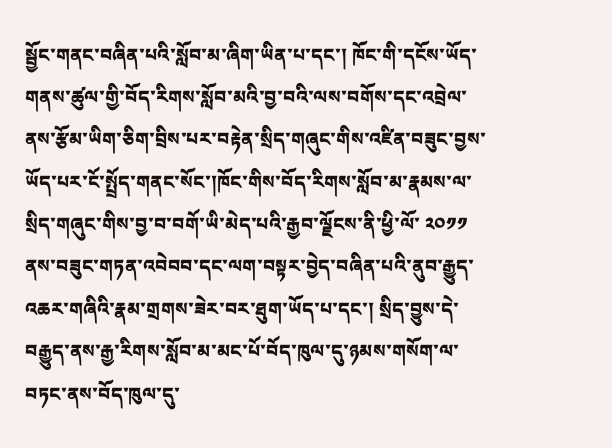སྦྱོང་གནང་བཞིན་པའི་སློབ་མ་ཞིག་ཡིན་པ་དང་། ཁོང་གི་དངོས་ཡོད་གནས་ཚུལ་གྱི་བོད་རིགས་སློབ་མའི་བྱ་བའི་ལས་བགོས་དང་འབྲེལ་ནས་རྩོམ་ཡིག་ཅིག་བྲིས་པར་བརྟེན་སྲིད་གཞུང་གིས་འཛིན་བཟུང་བྱས་ཡོད་པར་ངོ་སྤྲོད་གནང་སོང་།ཁོང་གིས་བོད་རིགས་སློབ་མ་རྣམས་ལ་སྲིད་གཞུང་གིས་བྱ་བ་བགོ་ཡི་མེད་པའི་རྒྱབ་ལྗོངས་ནི་ཕྱི་ལོ་ ༢༠༡༡ ནས་བཟུང་གཏན་འབེབབ་དང་ལག་བསྟར་བྱེད་བཞིན་པའི་ནུབ་རྒྱུད་འཆར་གཞིའི་རྣམ་གྲགས་ཟེར་བར་ཐུག་ཡོད་པ་དང་། སྲིད་བྱུས་དེ་བརྒྱུད་ནས་རྒྱ་རིགས་སློབ་མ་མང་པོ་བོད་ཁུལ་དུ་ཉམས་གསོག་ལ་བཏང་ནས་བོད་ཁུལ་དུ་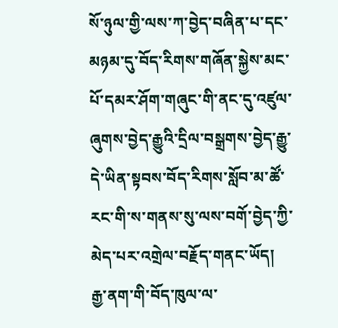སོ་ཉུལ་གྱི་ལས་ཀ་བྱེད་བཞིན་པ་དང་མཉམ་དུ་བོད་རིགས་གཞོན་སྐྱེས་མང་པོ་དམར་ཤོག་གཞུང་གི་ནང་དུ་འཛུལ་ཞུགས་བྱེད་རྒྱུའི་དྲིལ་བསྒྲགས་བྱེད་རྒྱུ་དེ་ཡིན་སྟབས་བོད་རིགས་སློབ་མ་ཚོ་རང་གི་ས་གནས་སུ་ལས་བགོ་བྱེད་ཀྱི་མེད་པར་འགྲེལ་བརྗོད་གནང་ཡོད།
རྒྱ་ནག་གི་བོད་ཁུལ་ལ་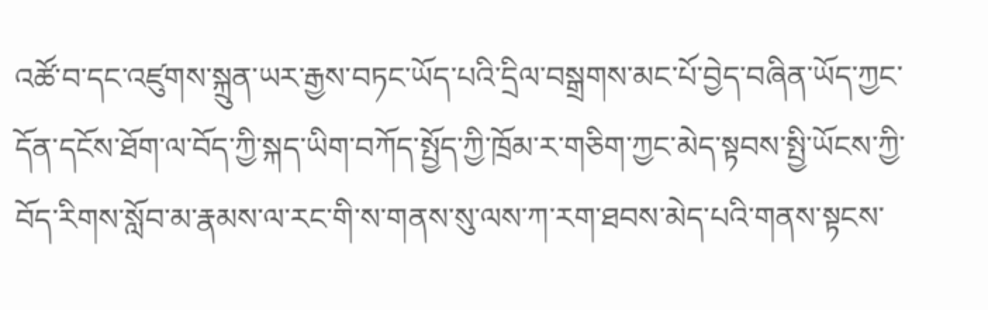འཚོ་བ་དང་འཛུགས་སྐྲུན་ཡར་རྒྱས་བཏང་ཡོད་པའི་དྲིལ་བསྒྲགས་མང་པོ་བྱེད་བཞིན་ཡོད་ཀྱང་དོན་དངོས་ཐོག་ལ་བོད་ཀྱི་སྐད་ཡིག་བཀོད་སྤྱོད་ཀྱི་ཁྲོམ་ར་གཅིག་ཀྱང་མེད་སྟབས་སྤྱི་ཡོངས་ཀྱི་བོད་རིགས་སློབ་མ་རྣམས་ལ་རང་གི་ས་གནས་སུ་ལས་ཀ་རག་ཐབས་མེད་པའི་གནས་སྟངས་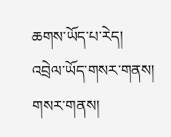ཆགས་ཡོད་པ་རེད།
འབྲེལ་ཡོད་གསར་གནས།
གསར་གནས།